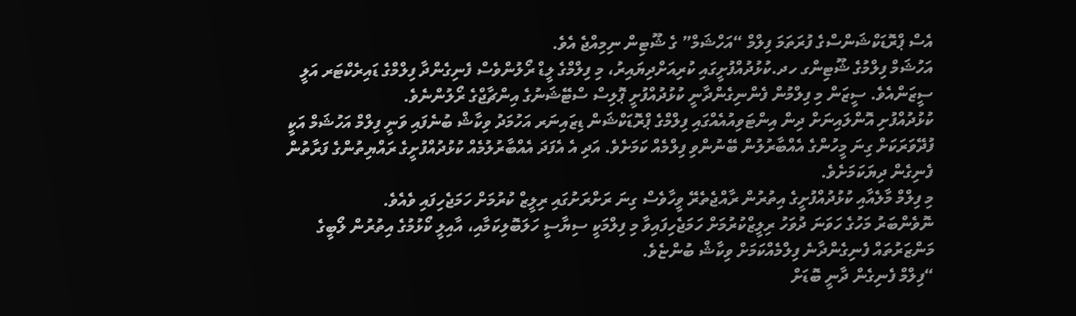އެސް ޕްރޮޑަކްޝަންސްގެ ފުރަތަމަ ފިލްމް “އަހްޝަމް” ގެ ޝޫޓިން ނިމިއްޖެ އެވެ.
އަހުޝަމް ފިލްމުގެ ޝޫޓިންގ ހދ.ކުޅުދުއްފުށީގައި ކުރިއަށްދިޔައިރު، މި ފިލްމްގެ ލީޑް ރޯލުންވެސް ފެނިގެންދާ ފިލްމްގެ ޑައިރެކްޓަރ އަލީ ސީޒަންއެވެ. ސީޒަން މި ފިލްމުން ފެންނިގެންދާނީ ކުޅުދުއްފުށީ ޕޮލިސް ސްޓޭޝަނުގެ އިންޗާޖްގެ ރޯލުންނެވެ.
ކުޅުދުއްފުށި އޮންލައިނަށް ދިން އިންޓަވިއުއެއްގައި ފިލްމްގެ ޕްރޮޑަކްޝަން ޑިޒައިނަރ އަހުމަދު ވިކާޝް ބުނެފައި ވަނީ ފިލްމް އަހުޝަމް އަކީ ފުދޭވަރަކަށް ގިނަ މީހުންގެ އެއްބާރުލުން ބޭނުންވި ފިލްމެއް ކަމަށެވެ. އަދި އެ އެފަދަ އެއްބާރުލުމެއް ކުޅުދުއްފުށީގެ ރައްޔިތުންގެ ފަރާތުން ފެނިގެން ދިޔަކަމަށެވެ.
މި ފިލްމް މާލެއާއި ކުޅުދުއްފުށީގެ އިތުރުން ރާއްޖެތެރޭ ވީހާވެސް ގިނަ ރަށްރަށުގައި ރިލީޒް ކުރުމަށް ހަމަޖެހިފައި ވެއެވެ.
ނޮވެންބަރު މަހުގެ ހަވަނަ ދުވަހު ރިލީޒްކުރުމަށް ހަމަޖެހިފައިވާ މި ފިލްމަކީ ސިޔާސީ ހަލަބޮލިކަމާއި، އާއިލީ ކޯޅުމުގެ އިތުރުން ލޯބީގެ މަންޒަރުތައް ފެނިގެންދާނެ ފިލްމެއްކަމަށް ވިކާޝް ބުންޏެވެ.
“ފިލްމް ފެނިގެން ދާނީ ބޮޑަށް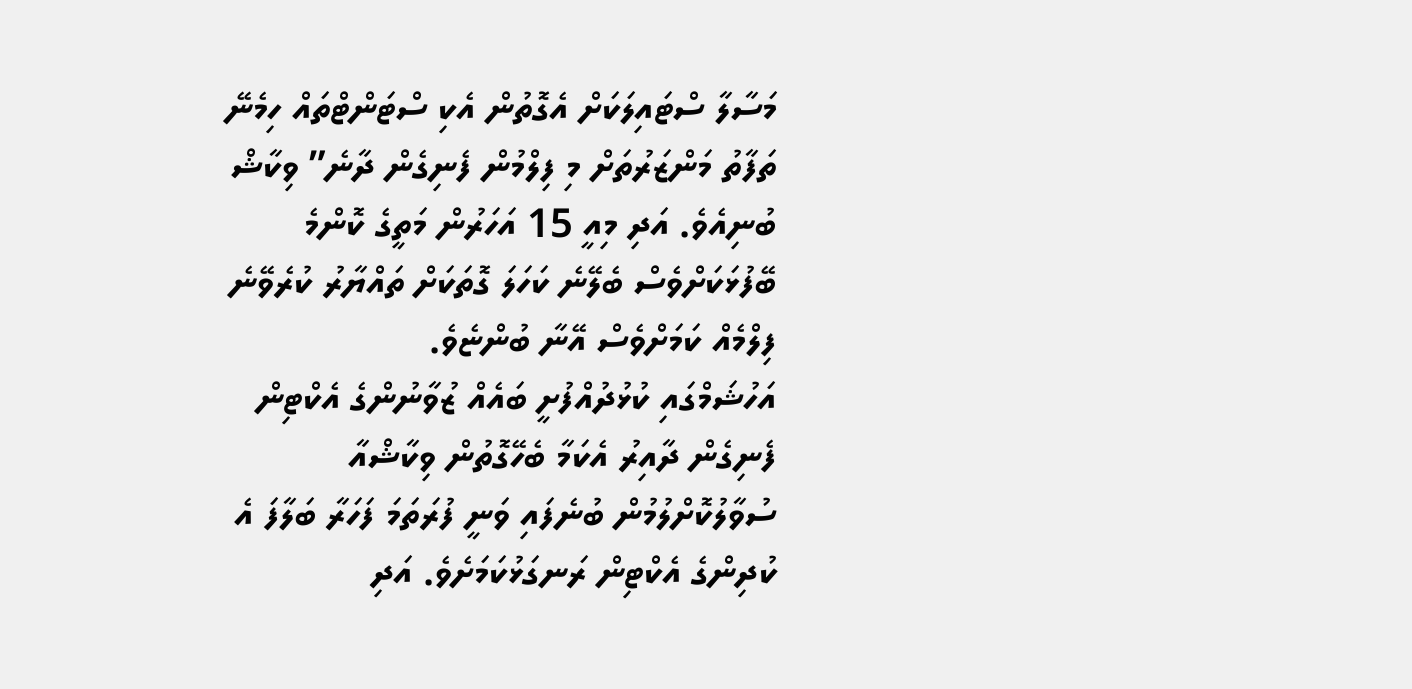މަސާލާ ސްޓައިލަކަށް އެގޮތުން އެކި ސްޓަންޓްތައް ހިމެނޭ ތަފާތު މަންޒަރުތަށް މި ފިލްމުން ފެނިގެން ދާނެ” ވިކާޝް ބުނިއެވެ. އަދި މިއީ 15 އަހަރުން މަތީގެ ކޮންމެ ބޭފުޅަކަށްވެސް ބެލޭނެ ކަހަލަ ގޮތަކަށް ތައްޔާރު ކުރެވޭނެ ފިލްމެއް ކަމަށްވެސް އޭނާ ބުންޏެވެ.
އަހުޝަމްގައި ކުޅުދުއްފުށީ ބައެއް ޒުވާނުންގެ އެކްޓިން ފެނިގެން ދާއިރު އެކަމާ ބެހޭގޮތުން ވިކާޝްއާ ސުވާލުކޮށްލުމުން ބުނެފައި ވަނީ ފުރަތަމަ ފަހަރާ ބަލާފަ އެ ކުދިންގެ އެކްޓިން ރަނގަޅުކަމަށެވެ. އަދި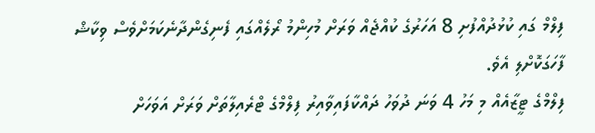ފިލްމް ގައި ކުޅުދުއްފުށި 8 އަހަރުގެ ކުއްޖެއް ވަރަށް މުހިންމު ރޯލެއްގައި ފެނިގެންދާނެކަމަށްވެސް ވިކާޝް ފާހަގަކޮށްލި އެވެ.
ފިލްމްގެ ޓީޒާއެއް މި މަހު 4 ވަނަ ދުވަހު ދައްކާފައިވާއިރު ފިލްމްގެ ޓްރެއިލާތަށް ވަރަށް އަވަހަށް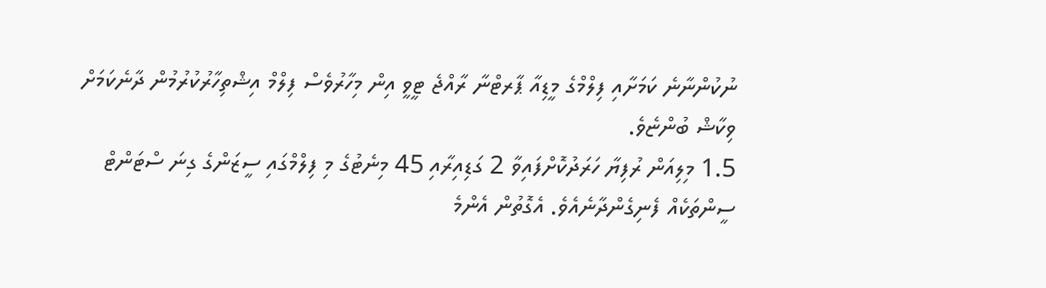ނުކުންނާނެ ކަމަށާއި ފިލްމްގެ މީޑިއާ ޕާރޓްނާ ރާއްޖެ ޓީވީ އިން މިހާރުވެސް ފިލްމް އިޝްތިހާރުކުރުމުން ދާނެކަމަށް ވިކާޝް ބުންޏެވެ.
1.5 މިލިއަން ރުފިޔާ ހަރަދުކޮށްފައިވާ 2 ގަޑިއިރާއި 45 މިނެޓުގެ މި ފިލްމްގައި ސީޒަންގެ ގިނަ ސްޓަންޓް ސީންތަކެއް ފެނިގެންދާނެއެވެ. އެގޮތުން އެންމެ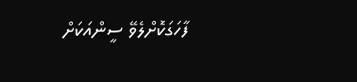ފާހަގަކޮށްލެވޭ ސީންއަކަށް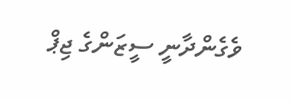ވެގެންދާނީ ސީޒަންގެ ޖިޕް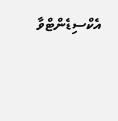އެކްސިޑެންޓްވާ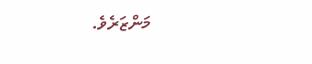މަންޒަރެވެ.